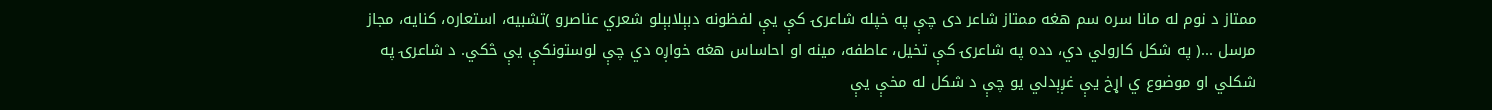ممتاز د نوم له مانا سره سم هغه ممتاز شاعر دی چې په خپله شاعرۍ کې یې لفظونه دبېلابېلو شعري عناصرو )تشبیه، استعاره، کنایه، مجاز مرسل ...( په شکل کارولي دي، دده په شاعرۍ کې تخیل، عاطفه، مینه او احاساس هغه خواږه دي چې لوستونکې یې څکي. د شاعرۍ په شکلي او موضوع ي اړخ یې غږېدلي یو چې د شکل له مخې یې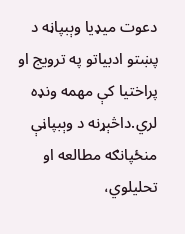دعوت ميډيا وېبپاڼه د پښتو ادبياتو په ترويج او پراختيا کې مهمه ونډه لري.داڅېړنه د وېبپاڼې منځپانګه مطالعه او تحليلوي،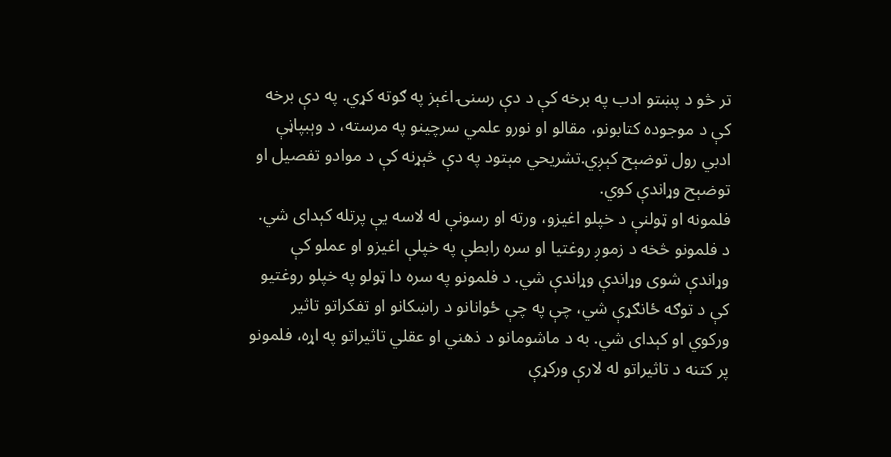تر څو د پښتو ادب په برخه کې د دې رسنۍ اغېز په ګوته کړي. په دې برخه کې د موجوده کتابونو، مقالو او نورو علمي سرچينو په مرسته، د وېبپاڼې ادبي رول توضېح کېږي.تشريحي مېتود په دې څېړنه کې د موادو تفصيل او توضېح وړاندې کوي.
فلمونه او ټولنې د خپلو اغیزو، ورته او رسونې له لاسه یې پرتله کېدای شي. د فلمونو څخه د زموږ روغتیا او سره رابطې په خپلې اغیزو او عملو کې وړاندې شوی وړاندې وړاندې شي. د فلمونو په سره دا ټولو په خپلو روغتیو کې د توګه ځانګړې شي، چې په چې ځوانانو د راښکانو او تفکراتو تاثیر ورکوي او کېدای شي. به د ماشومانو د ذهني او عقلي تاثيراتو په اړه، فلمونو پر کتنه د تاثيراتو له لارې ورکړې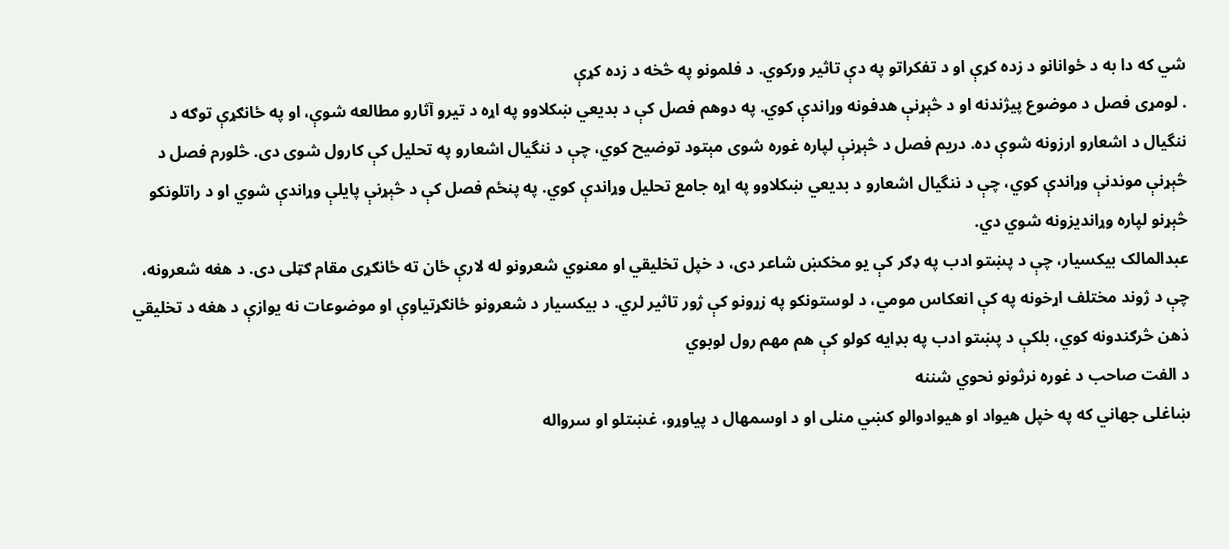شي که دا به د ځوانانو د زده کړې او د تفکراتو په دې تاثير ورکوي. د فلمونو په څخه د زده کړې
. لومړی فصل د موضوع پیژندنه او د څېړنې هدفونه وړاندې کوي. په دوهم فصل کې د بدیعي ښکلاوو په اړه د تیرو آثارو مطالعه شوې، او په ځانګړې توګه د ننگیال د اشعارو ارزونه شوې ده. دریم فصل د څېړنې لپاره غوره شوی مېتود توضیح کوي، چې د ننگیال اشعارو په تحلیل کې کارول شوی دی. څلورم فصل د څېړنې موندنې وړاندې کوي، چې د ننگیال اشعارو د بدیعي ښکلاوو په اړه جامع تحلیل وړاندې کوي. په پنځم فصل کې د څېړنې پایلې وړاندې شوي او د راتلونکو څېړنو لپاره وړاندیزونه شوي دي.
عبدالمالک بیکسیار، چې د پښتو ادب په ډګر کې یو مخکښ شاعر دی، د خپل تخلیقي او معنوي شعرونو له لارې ځان ته ځانګړی مقام ګټلی دی. د هغه شعرونه، چې د ژوند مختلف اړخونه په کې انعکاس مومي، د لوستونکو په زړونو کې ژور تاثیر لري. د بیکسیار د شعرونو ځانګړتیاوې او موضوعات نه یوازې د هغه د تخلیقي ذهن څرګندونه کوي، بلکې د پښتو ادب په بډایه کولو کې هم مهم رول لوبوي
د الفت صاحب د غوره نرثونو نحوي شننه
ښاغلى جهاني كه په خپل هيواد او هيوادوالو كښي منلى او د اوسمهال د پياوړو، غښتلو او سرواله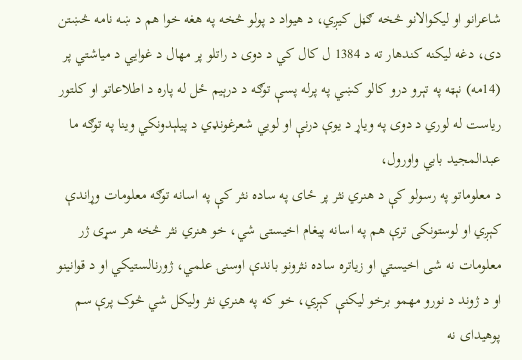شاعرانو او ليكوالانو څخه ګڼل كيږي، د هيواد د پولو څخه په هغه خوا هم د ښه نامه څښتن دى، دغه ليكنه كندهار ته د 1384 ل كال كي د دوى د راتلو پر مهال د غوايي د مياشتي پر (14مه) نېټه په تېرو درو كالو كښي په پرله پسې توګه د درېيم ځل له پاره د اطلاعاتو او كلتور رياست له لوري د دوى په وياړ د يوې درنې او لويي شعرغونډي د پيلېدونكي وينا په توګه ما عبدالمجيد بابي واورول،
د معلوماتو په رسولو کې د هنري نثر پر ځای په ساده نثر کې په اسانه توګه معلومات وړاندې کېږي او لوستونکی ترې هم په اسانه پیغام اخیستی شي، خو هنري نثر څخه هر سړی ژر معلومات نه شی اخیستي او زیاتره ساده نثرونو باندې اوسنۍ علمي، ژورنالستیکي او د قوانینو او د ژوند د نورو مهمو برخو لیکنې کېږي، خو که په هنري نثر ولیکل شي څوک پرې سم پوهیدای نه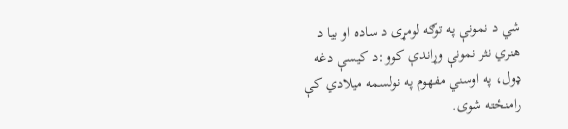شي د نمونې په توګه لومړی د ساده او بیا د هنري نثر نمونې وړاندې کوو:د کیسې دغه ډول، په اوسني مفهوم په نولسمه میلادي کې رامنځته شوی.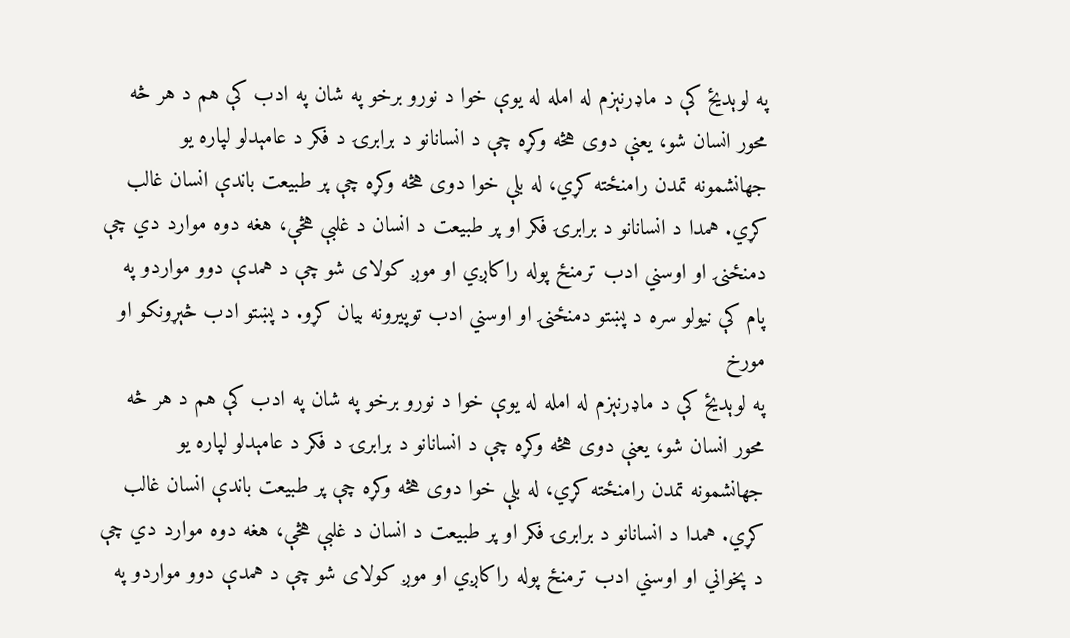په لوېدیځ کې د ماډرنېزم له امله له یوې خوا د نورو برخو په شان په ادب کې هم د هر څه محور انسان شو، یعنې دوی هڅه وکړه چې د انسانانو د برابرۍ د فکر د عامېدلو لپاره یو جهانشمونه تمدن رامنځته کړي، له بلې خوا دوی هڅه وکړه چې پر طبیعت باندې انسان غالب کړي. همدا د انسانانو د برابرۍ فکر او پر طبیعت د انسان د غلبې هڅې، هغه دوه موارد دي چې دمنځنۍ او اوسني ادب ترمنځ پوله راکاږي او موږ کولای شو چې د همدې دوو مواردو په پام کې نیولو سره د پښتو دمنځنۍ او اوسني ادب توپیرونه بیان کړو. د پښتو ادب څېړونکو او مورخ
په لوېدیځ کې د ماډرنېزم له امله له یوې خوا د نورو برخو په شان په ادب کې هم د هر څه محور انسان شو، یعنې دوی هڅه وکړه چې د انسانانو د برابرۍ د فکر د عامېدلو لپاره یو جهانشمونه تمدن رامنځته کړي، له بلې خوا دوی هڅه وکړه چې پر طبیعت باندې انسان غالب کړي. همدا د انسانانو د برابرۍ فکر او پر طبیعت د انسان د غلبې هڅې، هغه دوه موارد دي چې د پخواني او اوسني ادب ترمنځ پوله راکاږي او موږ کولای شو چې د همدې دوو مواردو په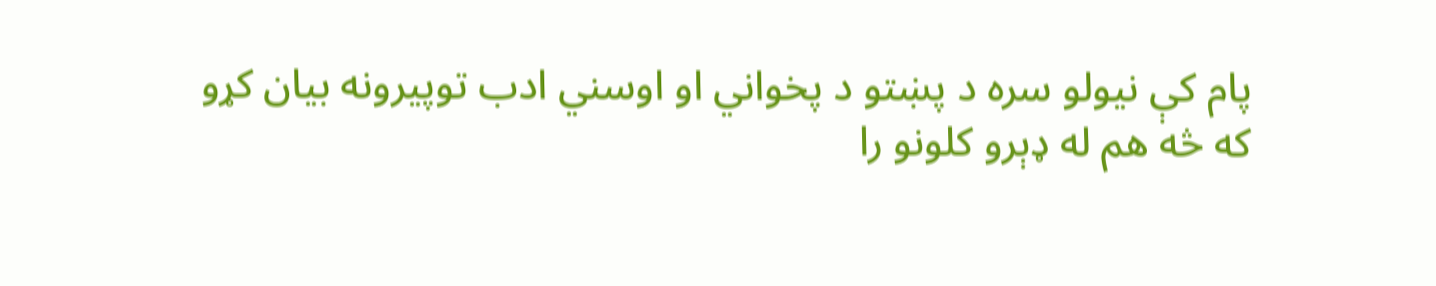پام کې نیولو سره د پښتو د پخواني او اوسني ادب توپیرونه بیان کړو
که څه هم له ډېرو کلونو را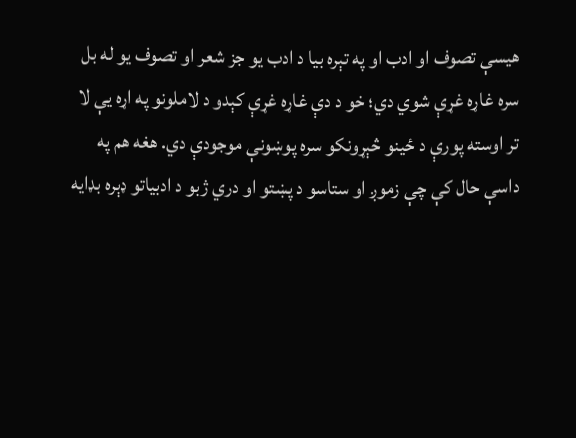هیسې تصوف او ادب او په تېره بیا د ادب یو جز شعر او تصوف یو له بل سره غاړه غړې شوي دي؛ خو د دې غاړه غړې کېدو د لاملونو په اړه یې لا تر اوسته پورې د ځینو څېړونکو سره پوښونې موجودې دي. هغه هم په داسې حال کې چې زموږ او ستاسو د پښتو او دري ژبو د ادبیاتو ډېره بډایه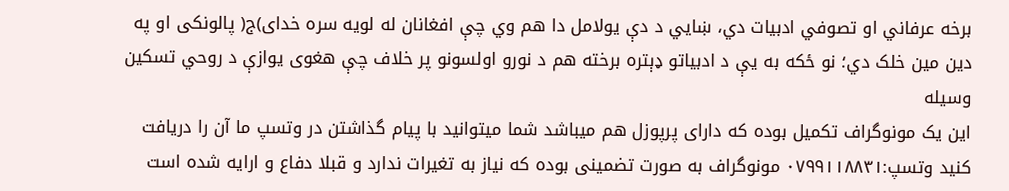برخه عرفاني او تصوفي ادبیات دي، ښايي د دې یولامل دا هم وي چې افغانان له لویه سره خدای)ج( پالونکی او په دین مین خلک دي؛ نو ځکه به یې د ادبیاتو ډېتره برخته هم د نورو اولسونو پر خلاف چې هغوی یوازې د روحي تسکین وسیله
این یک مونوگراف تکمیل بوده که دارای پرپوزل هم میباشد شما میتوانید با پیام گذاشتن در وتسپ ما آن را دریافت کنید وتسپ:۰۷۹۹۱۱۸۸۳۱ مونوگراف به صورت تضمینی بوده که نیاز به تغیرات ندارد و قبلا دفاع و ارایه شده است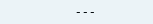---